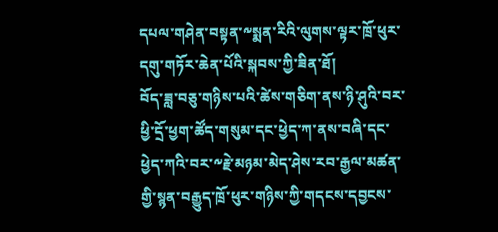དཔལ་གཤེན་བསྟན་༸སྨན་རིའི་ལུགས་ལྟར་ཁྲོ་ཕུར་
དགུ་གཏོར་ཆེན་པོའི་སྐབས་ཀྱི་ཟིན་ཐོ།
བོད་ཟླ་བཅུ་གཉིས་པའི་ཚེས་གཅིག་ནས་ཉི་ཤུའི་བར་ཕྱི་དྲོ་ཕྱག་ཚོད་གསུམ་དང་ཕྱེད་ཀ་ནས་བཞི་དང་ཕྱེད་ཀའི་བར་༸རྗེ་མཉམ་མེད་ཤེས་རབ་རྒྱལ་མཚན་གྱི་སྙན་བརྒྱུད་ཁྲོ་ཕུར་གཉིས་ཀྱི་གདངས་དབྱངས་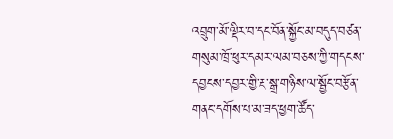འབྲུག་མོ་ལྡིར་བ་དང་བོན་སྐྱོང་མ་བདུད་བཙན་གསུམ་ཁྲོ་ཕུར་དམར་ལམ་བཅས་ཀྱི་གདངས་དབྱངས་དབྱར་གྱི་རྔ་སྒྲ་གཉིས་ལ་སྦྱོང་བརྩོན་གནང་དགོས་པ་མ་ཟད་ཕྱག་ཚོད་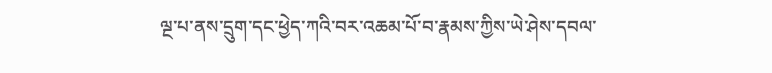ལྔ་པ་ནས་དྲུག་དང་ཕྱེད་ཀའི་བར་འཆམ་པོ་བ་རྣམས་ཀྱིས་ཡེ་ཤེས་དབལ་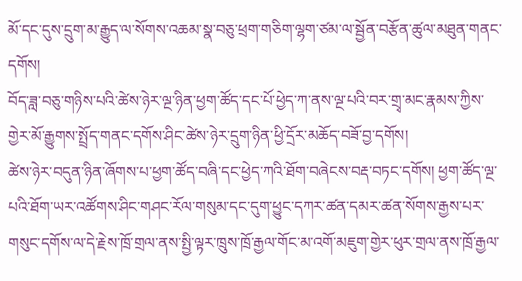མོ་དང་དུས་དྲུག་མ་རྒྱུད་ལ་སོགས་འཆམ་སྣ་བཅུ་ཕྲག་གཅིག་ལྷག་ཙམ་ལ་སྦྱོན་བརྩོན་ཚུལ་མཐུན་གནང་དགོས།
བོད་ཟླ་བཅུ་གཉིས་པའི་ཚེས་ཉེར་ལྔ་ཉིན་ཕྱག་ཚོད་དང་པོ་ཕྱེད་ཀ་ནས་ལྔ་པའི་བར་གྲྭ་མང་རྣམས་ཀྱིས་གྱེར་མོ་རྒྱུགས་སྤྲོད་གནང་དགོས་ཤིང་ཚེས་ཉེར་དྲུག་ཉིན་ཕྱི་དྲོར་མཆོད་བཟོ་བྱ་དགོས།
ཚེས་ཉེར་བདུན་ཉིན་ཞོགས་པ་ཕྱག་ཚོད་བཞི་དང་ཕྱེད་ཀའི་ཐོག་བཞེངས་བརྡ་བཏང་དགོས། ཕྱག་ཚོད་ལྔ་པའི་ཐོག་ཡར་འཚོགས་ཤིང་གཤང་རོལ་གསུམ་དང་དུག་ཕྱུང་དཀར་ཚན་དམར་ཚན་སོགས་རྒྱས་པར་གསུང་དགོས་ལ་དེ་རྗེས་ཁྲོ་གྲལ་ནས་སྤྱི་ལྟར་ཁྲུས་ཁྲོ་རྒྱལ་གོང་མ་འགོ་མཇུག་གྱེར་ཕུར་གྲལ་ནས་ཁྲོ་རྒྱལ་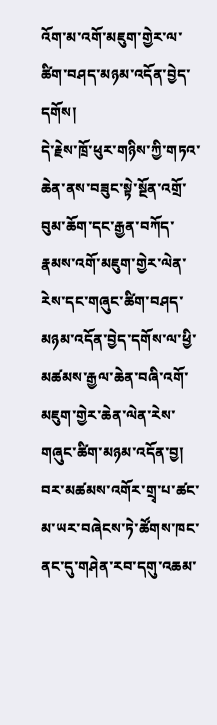འོག་མ་འགོ་མཇུག་གྱེར་ལ་ཚིག་བཤད་མཉམ་འདོན་བྱེད་དགོས།
དེ་རྗེས་ཁྲོ་ཕུར་གཉིས་ཀྱི་གཏའ་ཆེན་ནས་བཟུང་སྟེ་སྔོན་འགྲོ་བུམ་ཆོག་དང་རྒྱན་བཀོད་རྣམས་འགོ་མཇུག་གྱེར་ལེན་རེས་དང་གཞུང་ཚིག་བཤད་མཉམ་འདོན་བྱེད་དགོས་ལ་ཕྱི་མཚམས་རྒྱལ་ཆེན་བཞི་འགོ་མཇུག་གྱེར་ཆེན་ལེན་རེས་གཞུང་ཚིག་མཉམ་འདོན་བྱ། བར་མཚམས་འགོར་གྲྭ་པ་ཚང་མ་ཡར་བཞེངས་ཏེ་ཚོགས་ཁང་ནང་དུ་གཤེན་རབ་དགུ་འཆམ་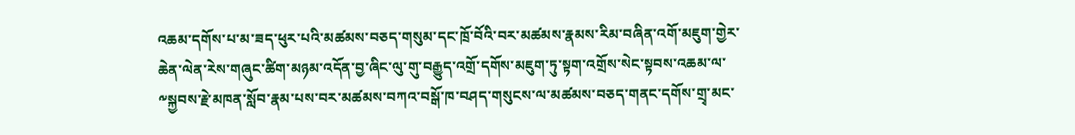འཆམ་དགོས་པ་མ་ཟད་ཕུར་པའི་མཚམས་བཅད་གསུམ་དང་ཁྲོ་བོའི་བར་མཚམས་རྣམས་རིམ་བཞིན་འགོ་མཇུག་གྱེར་ཆེན་ལེན་རེས་གཞུང་ཚིག་མཉམ་འདོན་བྱ་ཞིང་ལུ་གུ་བརྒྱུད་འགྲོ་དགོས་མཇུག་ཏུ་སྟག་འགྲོས་སེང་སྟབས་འཆམ་ལ་༸སྐྱབས་རྗེ་མཁན་སློབ་རྣམ་པས་བར་མཚམས་བཀའ་བསྒོ་ཁ་བཤད་གསུངས་ལ་མཚམས་བཅད་གནང་དགོས་གྲྭ་མང་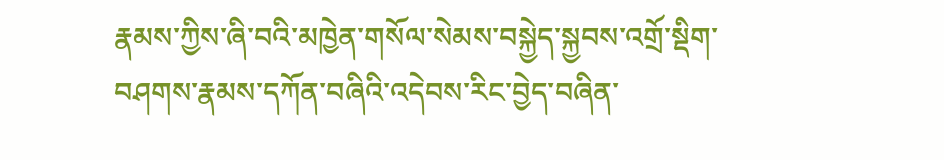རྣམས་ཀྱིས་ཞི་བའི་མཁྱེན་གསོལ་སེམས་བསྐྱེད་སྐྱབས་འགྲོ་སྡིག་བཤགས་རྣམས་དཀོན་བཞིའི་འདེབས་རིང་བྱེད་བཞིན་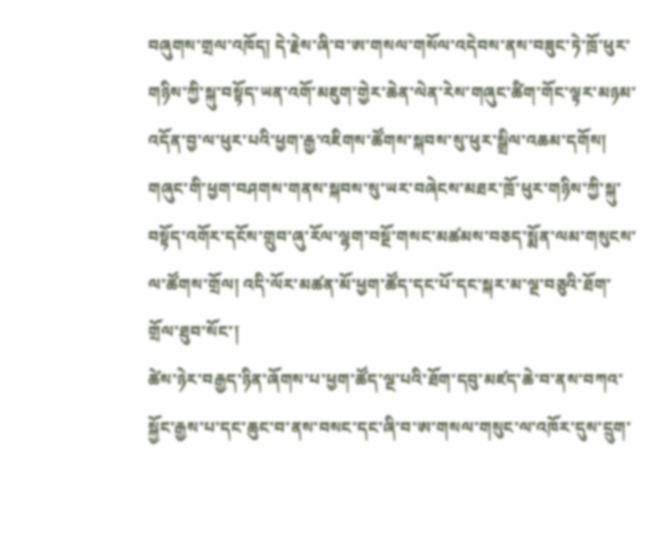བཞུགས་གྲལ་འཁོད། དེ་རྗེས་ཞི་བ་ཨ་གསལ་གསོལ་འདེབས་ནས་བཟུང་ཏེ་ཁྲོ་ཕུར་གཉིས་ཀྱི་སྐུ་བསྟོད་ཡན་འགོ་མཇུག་གྱེར་ཆེན་ལེན་རེས་གཞུང་ཚིག་གོང་ལྟར་མཉམ་འདོན་བྱ་ལ་ཕུར་པའི་ཕྱག་རྒྱ་འཇིགས་ཚོགས་སྐབས་སུ་ཕུར་སྒྲིལ་འཆམ་དགོས། གཞུང་གི་ཕྱག་བཤགས་གནས་སྐབས་སུ་ཡར་བཞེངས་མཐར་ཁྲོ་ཕུར་གཉིས་ཀྱི་སྐུ་བསྟོད་འགོར་དངོས་གྲུབ་ཞུ་རོལ་ལྷག་བསྔོ་གསང་མཚམས་བཅད་སྨོན་ལམ་གསུངས་ལ་ཚོགས་གྲོལ། འདི་ལོར་མཚན་མོ་ཕྱག་ཚོད་དང་པོ་དང་སྐར་མ་ལྔ་བཅུའི་ཐོག་གྲོལ་ཐུབ་སོང་།
ཚེས་ཉེར་བརྒྱད་ཉིན་ཞོགས་པ་ཕྱག་ཚོད་ལྔ་པའི་ཐོག་དབུ་མཛད་ཆེ་བ་ནས་བཀའ་སྐྱོང་རྒྱས་པ་དང་ཆུང་བ་ནས་བསང་དང་ཞི་བ་ཨ་གསལ་གསུང་ལ་འཁོར་དུས་དྲུག་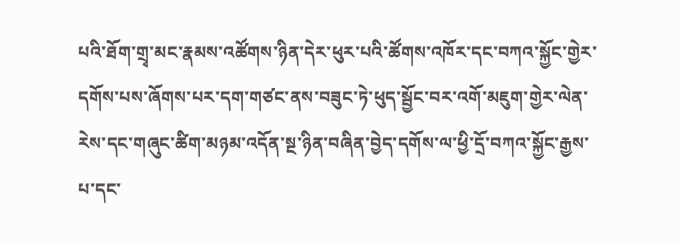པའི་ཐོག་གྲྭ་མང་རྣམས་འཚོགས་ཉིན་དེར་ཕུར་པའི་ཚོགས་འཁོར་དང་བཀའ་སྐྱོང་གྱེར་དགོས་པས་ཞོགས་པར་དག་གཙང་ནས་བཟུང་ཏེ་ཕུད་སྦྱོང་བར་འགོ་མཇུག་གྱེར་ལེན་རེས་དང་གཞུང་ཚིག་མཉམ་འདོན་སྔ་ཉིན་བཞིན་བྱེད་དགོས་ལ་ཕྱི་དྲོ་བཀའ་སྐྱོང་རྒྱས་པ་དང་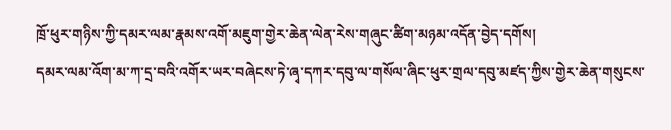ཁྲོ་ཕུར་གཉིས་ཀྱི་དམར་ལམ་རྣམས་འགོ་མཇུག་གྱེར་ཆེན་ལེན་རེས་གཞུང་ཚིག་མཉམ་འདོན་བྱེད་དགོས།
དམར་ལམ་འོག་མ་ཀ་དྲ་བའི་འགོར་ཡར་བཞེངས་ཏེ་ཞྭ་དཀར་དབུ་ལ་གསོལ་ཞིང་ཕུར་གྲལ་དབུ་མཛད་ཀྱིས་གྱེར་ཆེན་གསུངས་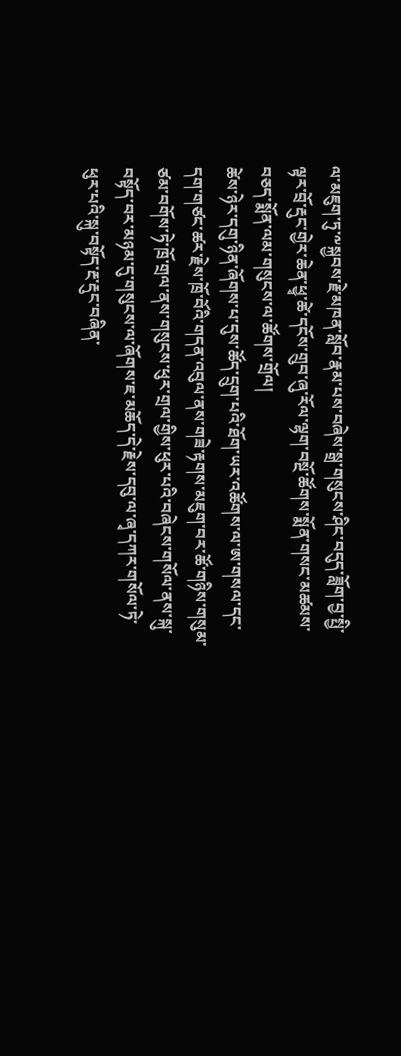ལ་མཇུག་ཏུ་༸སྐྱབས་རྗེ་མཁན་སློབ་རྣམ་པས་བཞེས་སྒྲ་གསུངས་ཤིང་བདུད་ཟློག་བྱ་སྤྱི་ལྟར་བྲོ་རྡུང་གྱེར་ཆེན་ཕྱྭ་ཚེ་དངོས་གྲུབ་ཞུ་རོལ་ལྷག་བསྔོ་ཚོགས་སྨོན་གསང་མཚམས་བཅད་སྨོན་ལམ་གསུངས་ལ་ཚོགས་གྲོལ།
ཚེས་ཉེར་དགུ་ཉིན་ཞོགས་པ་དུས་ཚོད་དྲུག་པའི་ཐོག་ཡར་འཚོགས་ལ་ཨ་གསལ་དང་དག་གཙང་ཚར་རྗེས་ཁྲོ་བོའི་གདན་འབུལ་ནས་གཟེ་རྟགས་མཇུག་བར་ཚོ་གཉིས་གསུམ་ཙམ་བགོས་ཏེ་ཁྲོ་གྲལ་ནས་གསུངས་ཕུར་གྲལ་གྱིས་ཕུར་པའི་བཞེངས་གསོལ་ནས་སྐུ་བསྟོད་བར་མཉམ་དུ་གསུངས་ལ་ཞོགས་ཇ་མཆོད་དེ་རྗེས་དབུ་ལ་ཞྭ་དཀར་གསོལ་ཏེ་ཕུར་པའི་སྐུ་བསྟོད་རྔ་རྡུང་བཞིན་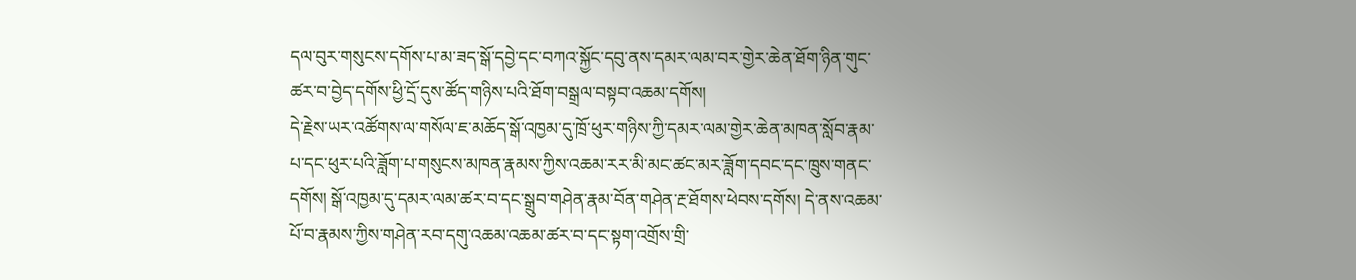དལ་བུར་གསུངས་དགོས་པ་མ་ཟད་སྒོ་དབྱེ་དང་བཀའ་སྐྱོང་དབུ་ནས་དམར་ལམ་བར་གྱེར་ཆེན་ཐོག་ཉིན་གུང་ཚར་བ་བྱེད་དགོས་ཕྱི་དྲོ་དུས་ཚོད་གཉིས་པའི་ཐོག་བསྒྲལ་བསྟབ་འཆམ་དགོས།
དེ་རྗེས་ཡར་འཚོགས་ལ་གསོལ་ཇ་མཆོད་སྒོ་འཁྱམ་དུ་ཁྲོ་ཕུར་གཉིས་ཀྱི་དམར་ལམ་གྱེར་ཆེན་མཁན་སློབ་རྣམ་པ་དང་ཕུར་པའི་ཟློག་པ་གསུངས་མཁན་རྣམས་ཀྱིས་འཆམ་རར་མི་མང་ཚང་མར་ཟློག་དབང་དང་ཁྲུས་གནང་དགོས། སྒོ་འཁྱམ་དུ་དམར་ལམ་ཚར་བ་དང་སྒྲུབ་གཤེན་རྣམ་བོན་གཤེན་རྔ་ཐོགས་ཕེབས་དགོས། དེ་ནས་འཆམ་པོ་བ་རྣམས་ཀྱིས་གཤེན་རབ་དགུ་འཆམ་འཆམ་ཚར་བ་དང་སྟག་འགྲོས་གྲི་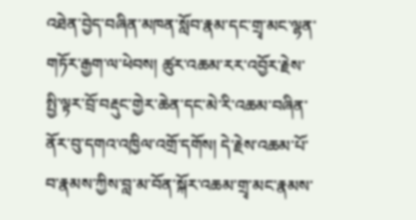འཐེན་བྱེད་བཞིན་མཁན་སློབ་རྣམ་དང་གྲྭ་མང་ལྷན་གཏོར་རྒྱག་ལ་ཕེབས། ཚུར་འཆམ་རར་འབྱོར་རྗེས་སྤྱི་ལྟར་བྲོ་བརྡུང་གྱེར་ཆེན་དང་མེ་རི་འཆམ་བཞིན་ནོར་བུ་དགའ་འཁྱིལ་འགྲོ་དགོས། དེ་རྗེས་འཆམ་པོ་བ་རྣམས་ཀྱིས་བླ་མ་བོན་སྐོར་འཆམ་གྲྭ་མང་རྣམས་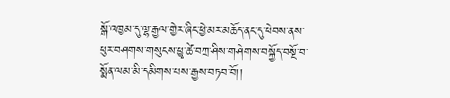སྒོ་འཁྱམ་དུ་ལྷ་རྒྱལ་གྱེར་ཞིང་ཕྱེ་མར་མཆོད་ནང་དུ་ཕེབས་ནས་ཕུར་བཤགས་གསུངས་ཕྱྭ་ཚེ་བཀྲ་ཤིས་གཤེགས་བསྐྱོད་བསྔོ་བ་སྨོན་ལམ་མི་དམིགས་པས་རྒྱས་བཏབ་བོ།།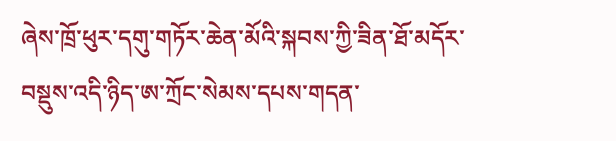ཞེས་ཁྲོ་ཕུར་དགུ་གཏོར་ཆེན་མོའི་སྐབས་ཀྱི་ཟིན་ཐོ་མདོར་བསྡུས་འདི་ཉིད་ཨ་ཀྲོང་སེམས་དཔས་གདན་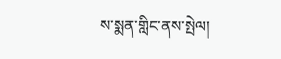ས་སྨན་གླིང་ནས་སྤེལ།